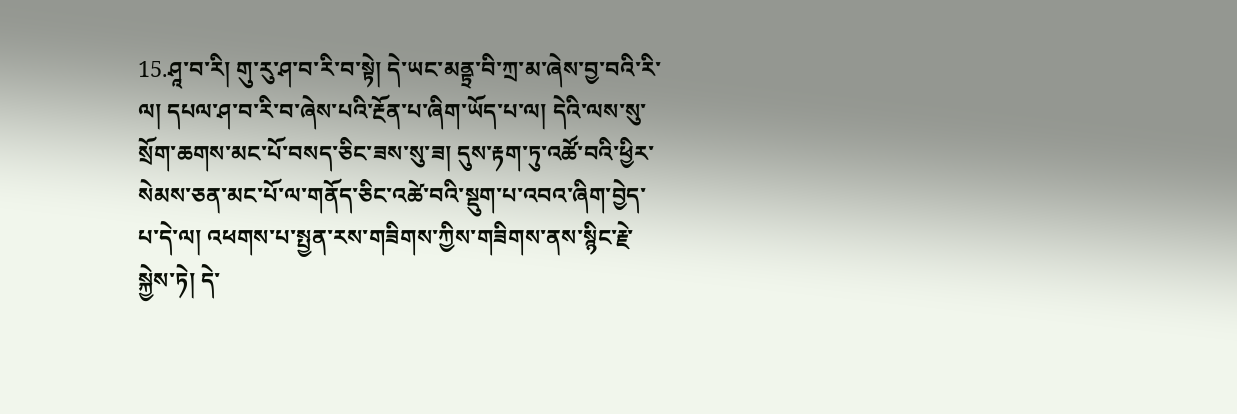15.ཤཱ་བ་རི། གུ་རུ་ཤ་བ་རི་བ་སྟེ། དེ་ཡང་མནྟྲ་བི་ཀྲ་མ་ཞེས་བྱ་བའི་རི་ལ། དཔལ་ཤ་བ་རི་བ་ཞེས་པའི་རྔོན་པ་ཞིག་ཡོད་པ་ལ། དེའི་ལས་སུ་སྲོག་ཆགས་མང་པོ་བསད་ཅིང་ཟས་སུ་ཟ། དུས་རྟག་ཏུ་འཚོ་བའི་ཕྱིར་སེམས་ཅན་མང་པོ་ལ་གནོད་ཅིང་འཚེ་བའི་སྡུག་པ་འབའ་ཞིག་བྱེད་པ་དེ་ལ། འཕགས་པ་སྤྱན་རས་གཟིགས་ཀྱིས་གཟིགས་ནས་སྙིང་རྗེ་སྐྱེས་ཏེ། དེ་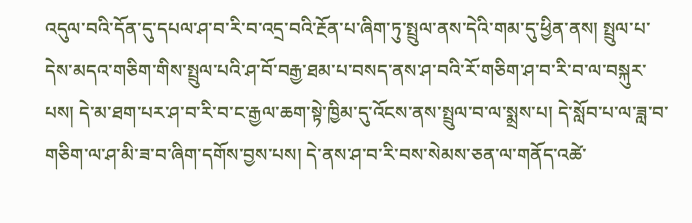འདུལ་བའི་དོན་དུ་དཔལ་ཤ་བ་རི་བ་འདྲ་བའི་རྔོན་པ་ཞིག་ཏུ་སྤྲུལ་ནས་དེའི་གམ་དུ་ཕྱིན་ནས། སྤྲུལ་པ་དེས་མདའ་གཅིག་གིས་སྤྲུལ་པའི་ཤ་བོ་བརྒྱ་ཐམ་པ་བསད་ནས་ཤ་བའི་རོ་གཅིག་ཤ་བ་རི་བ་ལ་བསྐུར་པས། དེ་མ་ཐག་པར་ཤ་བ་རི་བ་ང་རྒྱལ་ཆག་སྟེ་ཁྱིམ་དུ་འོངས་ནས་སྤྲུལ་བ་ལ་སྨྲས་པ། དེ་སློབ་པ་ལ་ཟླ་བ་གཅིག་ལ་ཤ་མི་ཟ་བ་ཞིག་དགོས་བྱས་པས། དེ་ནས་ཤ་བ་རི་བས་སེམས་ཅན་ལ་གནོད་འཚེ་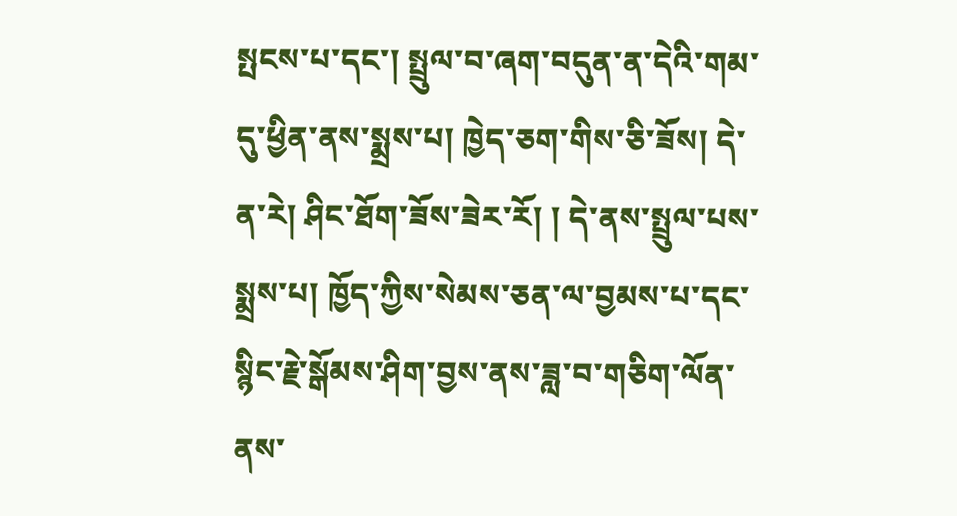སྤངས་པ་དང་། སྤྲུལ་བ་ཞག་བདུན་ན་དེའི་གམ་དུ་ཕྱིན་ནས་སྨྲས་པ། ཁྱེད་ཅག་གིས་ཅི་ཟོས། དེ་ན་རེ། ཤིང་ཐོག་ཟོས་ཟེར་རོ། ། དེ་ནས་སྤྲུལ་པས་སྨྲས་པ། ཁྱོད་ཀྱིས་སེམས་ཅན་ལ་བྱམས་པ་དང་སྙིང་རྗེ་སྒོམས་ཤིག་བྱས་ནས་ཟླ་བ་གཅིག་ལོན་ནས་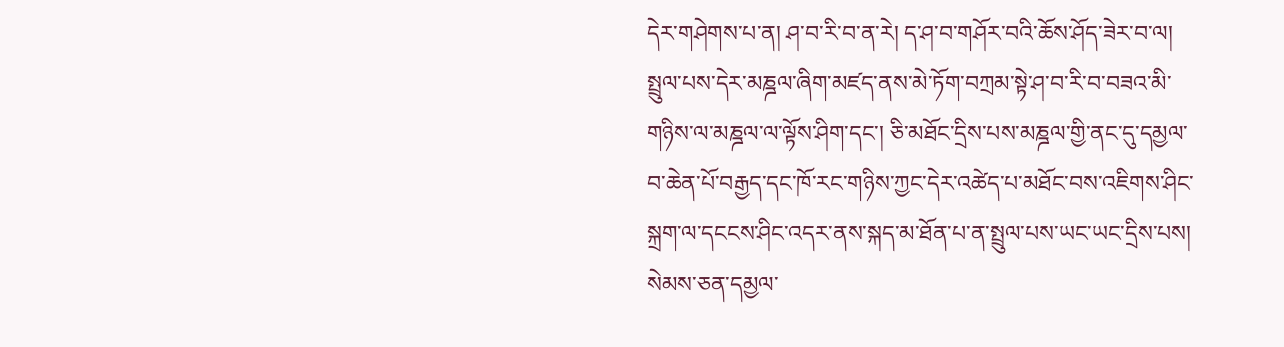དེར་གཤེགས་པ་ན། ཤ་བ་རི་བ་ན་རེ། ད་ཤ་བ་གཤོར་བའི་ཆོས་ཤོད་ཟེར་བ་ལ། སྤྲུལ་པས་དེར་མཎྜལ་ཞིག་མཛད་ནས་མེ་ཏོག་བཀྲམ་སྟེ་ཤ་བ་རི་བ་བཟའ་མི་གཉིས་ལ་མཎྜལ་ལ་ལྟོས་ཤིག་དང་། ཅི་མཐོང་དྲིས་པས་མཎྜལ་གྱི་ནང་དུ་དམྱལ་བ་ཆེན་པོ་བརྒྱད་དང་ཁོ་རང་གཉིས་ཀྱང་དེར་འཚེད་པ་མཐོང་བས་འཇིགས་ཤིང་སྐྲག་ལ་དངངས་ཤིང་འདར་ནས་སྐད་མ་ཐོན་པ་ན་སྤྲུལ་པས་ཡང་ཡང་དྲིས་པས། སེམས་ཅན་དམྱལ་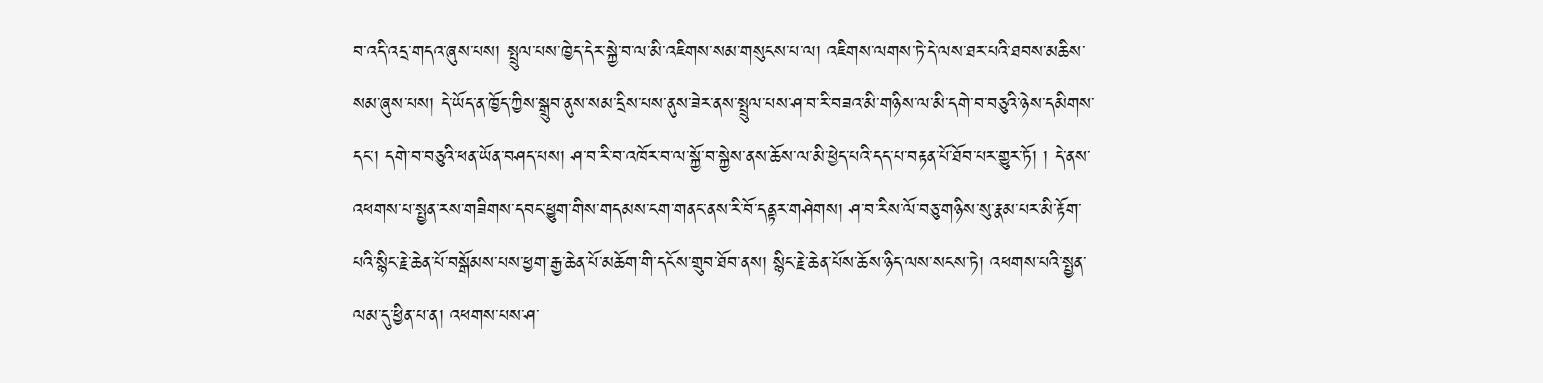བ་འདི་འདྲ་གདའ་ཞུས་པས། སྤྲུལ་པས་ཁྱེད་དེར་སྐྱེ་བ་ལ་མི་འཇིགས་སམ་གསུངས་པ་ལ། འཇིགས་ལགས་ཏེ་དེ་ལས་ཐར་པའི་ཐབས་མཆིས་སམ་ཞུས་པས། དེ་ཡོད་ན་ཁྱོད་ཀྱིས་སྒྲུབ་ནུས་སམ་དྲིས་པས་ནུས་ཟེར་ནས་སྤྲུལ་པས་ཤ་བ་རི་བཟའ་མི་གཉིས་ལ་མི་དགེ་བ་བཅུའི་ཉེས་དམིགས་དང་། དགེ་བ་བཅུའི་ཕན་ཡོན་བཤད་པས། ཤ་བ་རི་བ་འཁོར་བ་ལ་སྐྱོ་བ་སྐྱེས་ནས་ཆོས་ལ་མི་ཕྱེད་པའི་དད་པ་བརྟན་པོ་ཐོབ་པར་གྱུར་ཏོ། ། དེ་ནས་འཕགས་པ་སྤྱན་རས་གཟིགས་དབང་ཕྱུག་གིས་གདམས་ངག་གནང་ནས་རི་བོ་དནྟར་གཤེགས། ཤ་བ་རིས་ལོ་བཅུ་གཉིས་སུ་རྣམ་པར་མི་རྟོག་པའི་སྙིང་རྗེ་ཆེན་པོ་བསྒོམས་པས་ཕྱག་རྒྱ་ཆེན་པོ་མཆོག་གི་དངོས་གྲུབ་ཐོབ་ནས། སྙིང་རྗེ་ཆེན་པོས་ཆོས་ཉིད་ལས་སངས་ཏེ། འཕགས་པའི་སྤྱན་ལམ་དུ་ཕྱིན་པ་ན། འཕགས་པས་ཤ་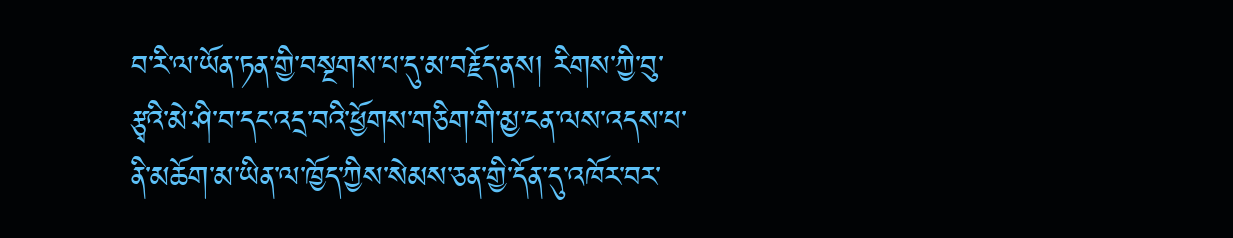བ་རི་ལ་ཡོན་ཏན་གྱི་བསྔགས་པ་དུ་མ་བརྗོད་ནས། རིགས་ཀྱི་བུ་རྩྭའི་མེ་ཤི་བ་དང་འདྲ་བའི་ཕྱོགས་གཅིག་གི་མྱ་ངན་ལས་འདས་པ་ནི་མཆོག་མ་ཡིན་ལ་ཁྱོད་ཀྱིས་སེམས་ཅན་གྱི་དོན་དུ་འཁོར་བར་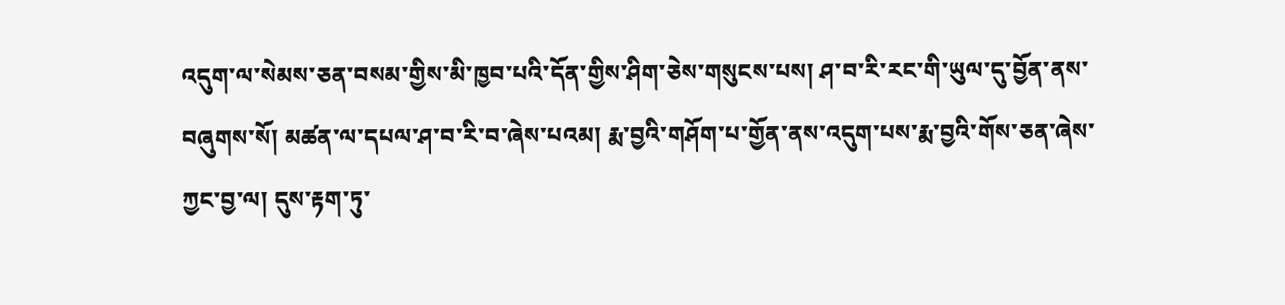འདུག་ལ་སེམས་ཅན་བསམ་གྱིས་མི་ཁྱབ་པའི་དོན་གྱིས་ཤིག་ཅེས་གསུངས་པས། ཤ་བ་རི་རང་གི་ཡུལ་དུ་བྱོན་ནས་བཞུགས་སོ། མཚན་ལ་དཔལ་ཤ་བ་རི་བ་ཞེས་པའམ། རྨ་བྱའི་གཤོག་པ་གྱོན་ནས་འདུག་པས་རྨ་བྱའི་གོས་ཅན་ཞེས་ཀྱང་བྱ་ལ། དུས་རྟག་ཏུ་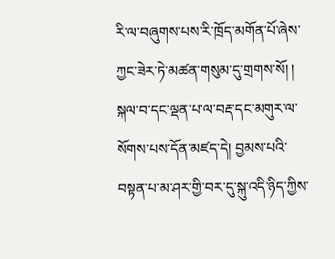རི་ལ་བཞུགས་པས་རི་ཁྲོད་མགོན་པོ་ཞེས་ཀྱང་ཟེར་ཏེ་མཚན་གསུམ་དུ་གྲགས་སོ། ། སྐལ་བ་དང་ལྡན་པ་ལ་བརྡ་དང་མགུར་ལ་སོགས་པས་དོན་མཛད་དེ། བྱམས་པའི་བསྟན་པ་མ་ཤར་གྱི་བར་དུ་སྐུ་འདི་ཉིད་ཀྱིས་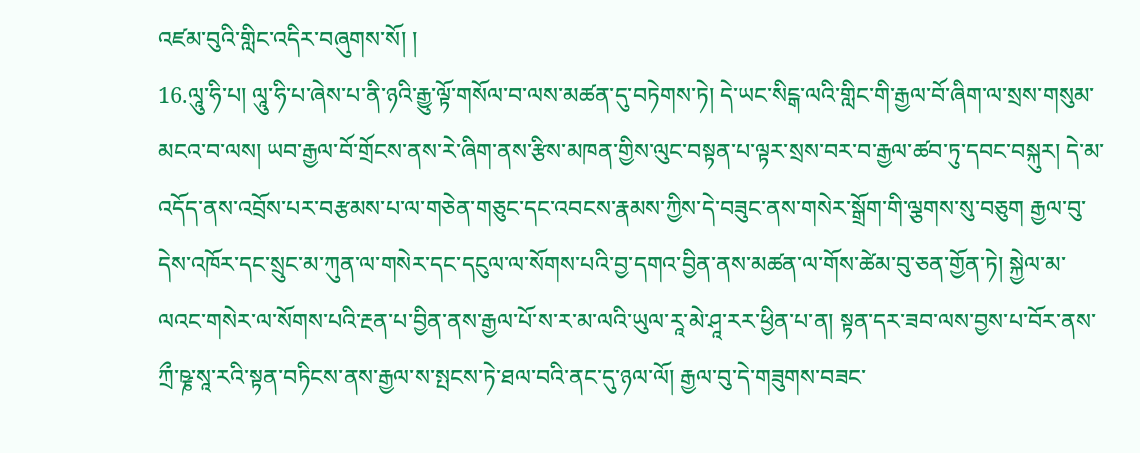འཛམ་བུའི་གླིང་འདིར་བཞུགས་སོ། །
16.ལཱུ་ཧི་པ། ལཱུ་ཧི་པ་ཞེས་པ་ནི་ཉའི་རྒྱུ་ལྟོ་གསོལ་བ་ལས་མཚན་དུ་བཏེགས་ཏེ། དེ་ཡང་སིངྒ་ལའི་གླིང་གི་རྒྱལ་བོ་ཞིག་ལ་སྲས་གསུམ་མངའ་བ་ལས། ཡབ་རྒྱལ་བོ་གྲོངས་ནས་རེ་ཞིག་ནས་རྩིས་མཁན་གྱིས་ལུང་བསྟན་པ་ལྟར་སྲས་བར་བ་རྒྱལ་ཚབ་ཏུ་དབང་བསྐུར། དེ་མ་འདོད་ནས་འབྲོས་པར་བརྩམས་པ་ལ་གཅེན་གཅུང་དང་འབངས་རྣམས་ཀྱིས་དེ་བཟུང་ནས་གསེར་སྒྲོག་གི་ལྕགས་སུ་བཅུག རྒྱལ་བུ་དེས་འཁོར་དང་སྲུང་མ་ཀུན་ལ་གསེར་དང་དངུལ་ལ་སོགས་པའི་བྱ་དགའ་བྱིན་ནས་མཚན་ལ་གོས་ཚེམ་བུ་ཅན་གྱོན་ཏེ། སྐྱེལ་མ་ལའང་གསེར་ལ་སོགས་པའི་རྔན་པ་བྱིན་ནས་རྒྱལ་པོ་ས་ར་མ་ལའི་ཡུལ་རཱ་མེ་ཤཱ་རར་ཕྱིན་པ་ན། སྟན་དར་ཟབ་ལས་བྱས་པ་བོར་ནས་ཀྲྀ་ཥྞ་སཱ་རའི་སྟན་བཏིངས་ནས་རྒྱལ་ས་སྤངས་ཏེ་ཐལ་བའི་ནང་དུ་ཉལ་ལོ། རྒྱལ་བུ་དེ་གཟུགས་བཟང་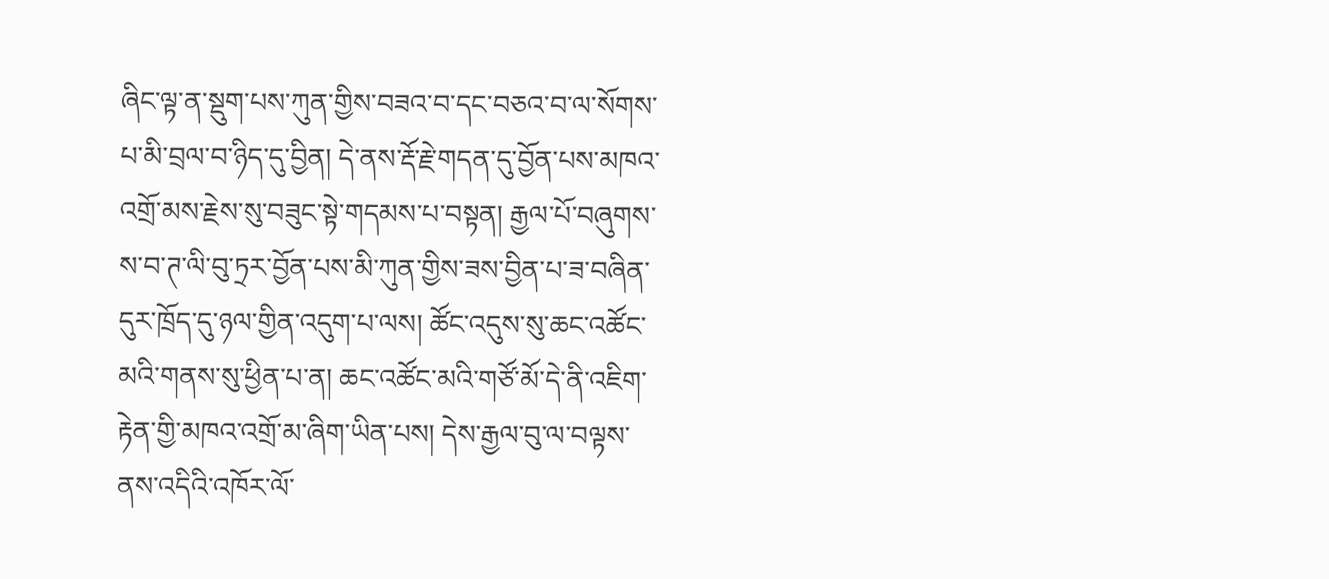ཞིང་ལྟ་ན་སྡུག་པས་ཀུན་གྱིས་བཟའ་བ་དང་བཅའ་བ་ལ་སོགས་པ་མི་བྲལ་བ་ཉིད་དུ་བྱིན། དེ་ནས་རྡོ་རྗེ་གདན་དུ་བྱོན་པས་མཁའ་འགྲོ་མས་རྗེས་སུ་བཟུང་སྟེ་གདམས་པ་བསྟན། རྒྱལ་པོ་བཞུགས་ས་བ་ཊ་ལི་བུ་ཏྲར་བྱོན་པས་མི་ཀུན་གྱིས་ཟས་བྱིན་པ་ཟ་བཞིན་དུར་ཁྲོད་དུ་ཉལ་གྱིན་འདུག་པ་ལས། ཚོང་འདུས་སུ་ཆང་འཚོང་མའི་གནས་སུ་ཕྱིན་པ་ན། ཆང་འཚོང་མའི་གཙོ་མོ་དེ་ནི་འཇིག་རྟེན་གྱི་མཁའ་འགྲོ་མ་ཞིག་ཡིན་པས། དེས་རྒྱལ་བུ་ལ་བལྟས་ནས་འདིའི་འཁོར་ལོ་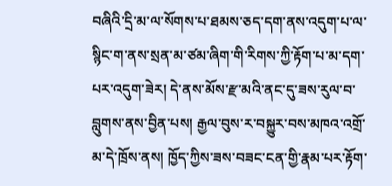བཞིའི་དྲི་མ་ལ་སོགས་པ་ཐམས་ཅད་དག་ནས་འདུག་པ་ལ་སྙིང་ག་ནས་སྲན་མ་ཙམ་ཞིག་གི་རིགས་ཀྱི་རྟོག་པ་མ་དག་པར་འདུག་ཟེར། དེ་ནས་མོས་རྫ་མའི་ནང་དུ་ཟས་རུལ་བ་བླུགས་ནས་བྱིན་པས། རྒྱལ་བུས་ར་བསྐྱུར་བས་མཁའ་འགྲོ་མ་དེ་ཁྲོས་ནས། ཁྱོད་ཀྱིས་ཟས་བཟང་ངན་གྱི་རྣམ་པར་རྟོག་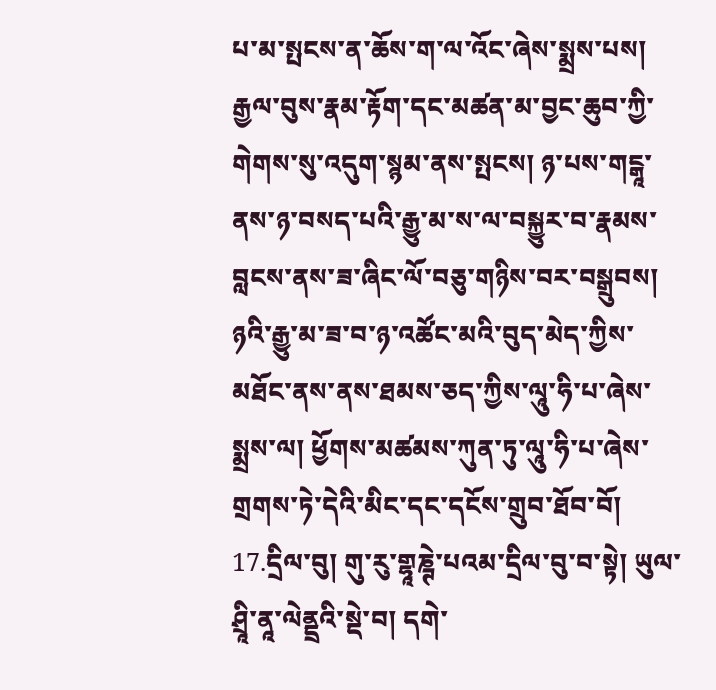པ་མ་སྤངས་ན་ཆོས་ག་ལ་འོང་ཞེས་སྨྲས་པས། རྒྱལ་བུས་རྣམ་རྟོག་དང་མཚན་མ་བྱང་ཆུབ་ཀྱི་གེགས་སུ་འདུག་སྙམ་ནས་སྤངས། ཉ་པས་གངྒཱ་ནས་ཉ་བསད་པའི་རྒྱུ་མ་ས་ལ་བསྐྱུར་བ་རྣམས་བླངས་ནས་ཟ་ཞིང་ལོ་བཅུ་གཉིས་བར་བསྒྲུབས། ཉའི་རྒྱུ་མ་ཟ་བ་ཉ་འཚོང་མའི་བུད་མེད་ཀྱིས་མཐོང་ནས་ནས་ཐམས་ཅད་ཀྱིས་ལཱུ་ཧི་པ་ཞེས་སྨྲས་ལ། ཕྱོགས་མཚམས་ཀུན་ཏུ་ལཱུ་ཧི་པ་ཞེས་གྲགས་ཏེ་དེའི་མིང་དང་དངོས་གྲུབ་ཐོབ་བོ།
17.དྲིལ་བུ། གུ་རུ་གྷཱཎྚེ་པའམ་དྲིལ་བུ་བ་སྟེ། ཡུལ་ཤྲཱི་ནཱ་ལེནྡྲའི་སྡེ་བ། དགེ་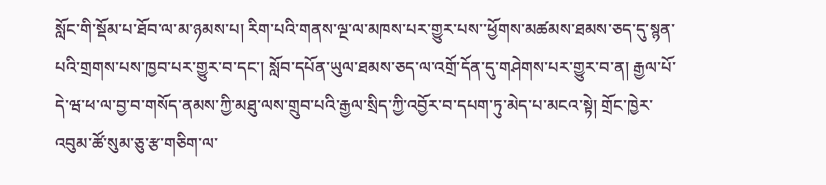སློང་གི་སྡོམ་པ་ཐོབ་ལ་མ་ཉམས་པ། རིག་པའི་གནས་ལྔ་ལ་མཁས་པར་གྱུར་པས་་ཕྱོགས་མཚམས་ཐམས་ཅད་དུ་སྙན་པའི་གྲགས་པས་ཁྱབ་པར་གྱུར་བ་དང་། སློབ་དཔོན་ཡུལ་ཐམས་ཅད་ལ་འགྲོ་དོན་དུ་གཤེགས་པར་གྱུར་བ་ན། རྒྱལ་པོ་དེ་ཝ་ཕ་ལ་བྱ་བ་གསོད་ནམས་ཀྱི་མཐུ་ལས་གྲུབ་པའི་རྒྱལ་སྲིད་ཀྱི་འབྱོར་བ་དཔག་ཏུ་མེད་པ་མངའ་སྟེ། གྲོང་ཁྱེར་འབུམ་ཚོ་སུམ་ཅུ་རྩ་གཅིག་ལ་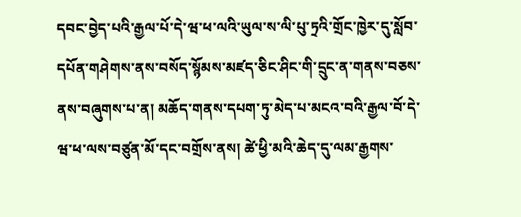དབང་བྱེད་པའི་རྒྱལ་པོ་དེ་ཝ་ཕ་ལའི་ཡུལ་ས་ལི་པུ་ཏྲའི་གྲོང་ཁྱེར་དུ་སློབ་དཔོན་གཤེགས་ནས་བསོད་སྙོམས་མཛད་ཅིང་ཤིང་གི་དྲུང་ན་གནས་བཅས་ནས་བཞུགས་པ་ན། མཆོད་གནས་དཔག་ཏུ་མེད་པ་མངའ་བའི་རྒྱལ་བོ་དེ་ཝ་ཕ་ལས་བཙུན་མོ་དང་བགྲོས་ནས། ཚེ་ཕྱི་མའི་ཆེད་དུ་ལམ་རྒྱགས་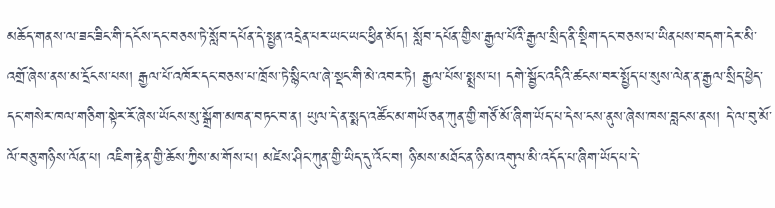མཆོད་གནས་ལ་ཟང་ཟིང་གི་དངོས་དང་བཅས་ཏེ་སློབ་དཔོན་དེ་སྤྱན་འདྲེན་པར་ཡང་ཡང་ཕྱིན་མོད། སློབ་དཔོན་གྱིས་རྒྱལ་པོའི་རྒྱལ་སྲིད་ནི་སྡིག་དང་བཅས་པ་ཡིནཔས་བདག་དེར་མི་འགྲོ་ཞེས་ནས་མ་དྲོངས་པས། རྒྱལ་པོ་འཁོར་དང་བཅས་པ་ཁྲོས་ཏེ་སྙིང་ལ་ཞེ་སྡང་གི་མེ་འབར་ཏེ། རྒྱལ་པོས་སྨྲས་པ། དགེ་སྦྱོང་འདིའི་ཚངས་བར་སྤྱོད་པ་སུས་ལེན་ན་རྒྱལ་སྲིད་ཕྱེད་དང་གསེར་ཁལ་གཅིག་སྟེར་རོ་ཞེས་ཡོངས་སུ་སྒྲོག་མཁན་བཏང་བ་ན། ཡུལ་དེ་ན་སྨད་འཚོང་མ་གཡོ་ཅན་ཀུན་གྱི་གཙོ་མོ་ཞིག་ཡོད་པ་དེས་ངས་ནུས་ཞེས་ཁས་བླངས་ནས། དེ་ལ་བུ་མོ་ལོ་བཅུ་གཉིས་ལོན་པ། འཇིག་རྟེན་གྱི་ཆོས་ཀྱིས་མ་གོས་པ། མཛེས་ཤིང་ཀུན་གྱི་ཡིད་དུ་འོང་བ། ཉི་མས་མཐོང་ན་ཉི་མ་འགུལ་མི་འདོད་པ་ཞིག་ཡོད་པ་དེ་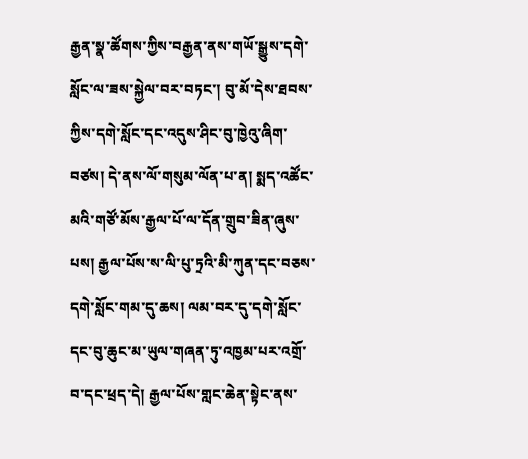རྒྱན་སྣ་ཚོགས་ཀྱིས་བརྒྱན་ནས་གཡོ་སྒྱུས་དགེ་སློང་ལ་ཟས་སྐྱེལ་བར་བཏང་། བུ་མོ་དེས་ཐབས་ཀྱིས་དགེ་སློང་དང་འདུས་ཤིང་བུ་ཁྱེའུ་ཞིག་བཙས། དེ་ནས་ལོ་གསུམ་ལོན་པ་ན། སྨད་འཚོང་མའི་གཙོ་མོས་རྒྱལ་པོ་ལ་དོན་གྲུབ་ཟིན་ཞུས་པས། རྒྱལ་པོས་ས་ལི་པུ་ཏྲའི་མི་ཀུན་དང་བཅས་དགེ་སློང་གམ་དུ་ཆས། ལམ་བར་དུ་དགེ་སློང་དང་བུ་ཆུང་མ་ཡུལ་གཞན་ཏུ་འཁྱམ་པར་འགྲོ་བ་དང་ཕྲད་དེ། རྒྱལ་པོས་གླང་ཆེན་སྟེང་ནས་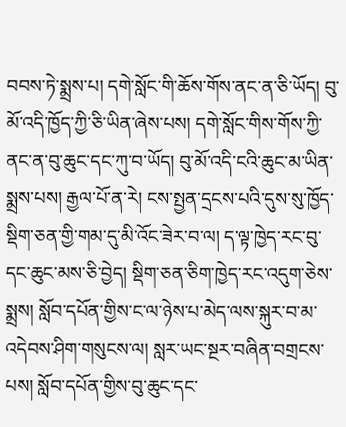བབས་ཏེ་སྨྲས་པ། དགེ་སློང་གི་ཆོས་གོས་ནང་ན་ཅི་ཡོད། བུ་མོ་འདི་ཁྱོད་ཀྱི་ཅི་ཡིན་ཞེས་པས། དགེ་སློང་གིས་གོས་ཀྱི་ནང་ན་བུ་ཆུང་དང་ཀུ་བ་ཡོད། བུ་མོ་འདི་ངའི་ཆུང་མ་ཡིན་སྨྲས་པས། རྒྱལ་པོ་ན་རེ། ངས་སྤྱན་དྲངས་པའི་དུས་སུ་ཁྱོད་སྡིག་ཅན་གྱི་གམ་དུ་མི་འོང་ཟེར་བ་ལ། ད་ལྟ་ཁྱེད་རང་བུ་དང་ཆུང་མས་ཅི་བྱེད། སྡིག་ཅན་ཅིག་ཁྱེད་རང་འདུག་ཅེས་སྨྲས། སློབ་དཔོན་གྱིས་ང་ལ་ཉེས་པ་མེད་ལས་སྐུར་བ་མ་འདེབས་ཤིག་གསུངས་ལ། སླར་ཡང་སྔར་བཞིན་བགྲངས་པས། སློབ་དཔོན་གྱིས་བུ་ཆུང་དང་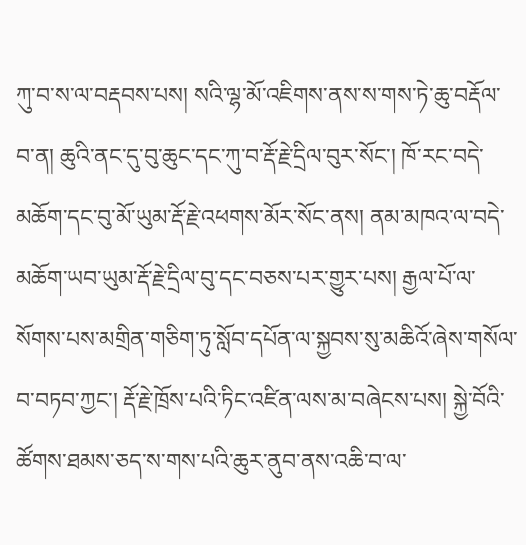ཀུ་བ་ས་ལ་བརྡབས་པས། སའི་ལྷ་མོ་འཇིགས་ནས་ས་གས་ཏེ་ཆུ་བརྡོལ་བ་ན། ཆུའི་ནང་དུ་བུ་ཆུང་དང་ཀུ་བ་རྡོ་རྗེ་དྲིལ་བུར་སོང་། ཁོ་རང་བདེ་མཆོག་དང་བུ་མོ་ཡུམ་རྡོ་རྗེ་འཕགས་མོར་སོང་ནས། ནམ་མཁའ་ལ་བདེ་མཆོག་ཡབ་ཡུམ་རྡོ་རྗེ་དྲིལ་བུ་དང་བཅས་པར་གྱུར་པས། རྒྱལ་པོ་ལ་སོགས་པས་མགྲིན་གཅིག་ཏུ་སློབ་དཔོན་ལ་སྐྱབས་སུ་མཆིའོ་ཞེས་གསོལ་བ་བཏབ་ཀྱང་། རྡོ་རྗེ་ཁྲོས་པའི་ཏིང་འཛིན་ལས་མ་བཞེངས་པས། སྐྱེ་བོའི་ཚོགས་ཐམས་ཅད་ས་གས་པའི་ཆུར་ནུབ་ནས་འཆི་བ་ལ་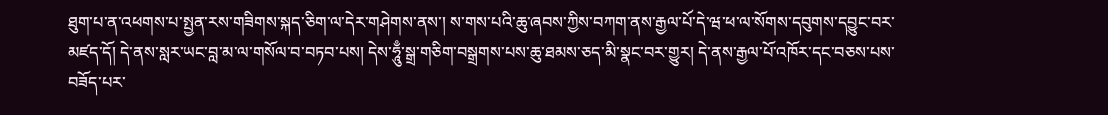ཐུག་པ་ན་འཕགས་པ་སྤྱན་རས་གཟིགས་སྐད་ཅིག་ལ་དེར་གཤེགས་ནས་། ས་གས་པའི་ཆུ་ཞབས་ཀྱིས་བཀག་ནས་རྒྱལ་པོ་དེ་ཝ་ཕ་ལ་སོགས་དབུགས་དབྱུང་བར་མཛད་དོ། དེ་ནས་སླར་ཡང་བླ་མ་ལ་གསོལ་བ་བཏབ་པས། དེས་ཧཱུྃ་སྒྲ་གཅིག་བསྒྲགས་པས་ཆུ་ཐམས་ཅད་མི་སྣང་བར་གྱུར། དེ་ནས་རྒྱལ་པོ་འཁོར་དང་བཅས་པས་བཟོད་པར་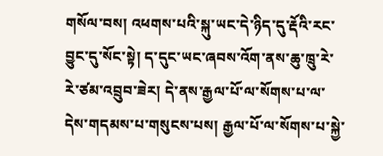གསོལ་བས། འཕགས་པའི་སྐུ་ཡང་དེ་ཉིད་དུ་རྡོའི་རང་བྱུང་དུ་སོང་སྟེ། ད་དུང་ཡང་ཞབས་འོག་ནས་ཆུ་ཁྲུ་རེ་རེ་ཙམ་འབྲུབ་ཟེར། དེ་ནས་རྒྱལ་པོ་ལ་སོགས་པ་ལ་དེས་གདམས་པ་གསུངས་པས། རྒྱལ་པོ་ལ་སོགས་པ་སྐྱེ་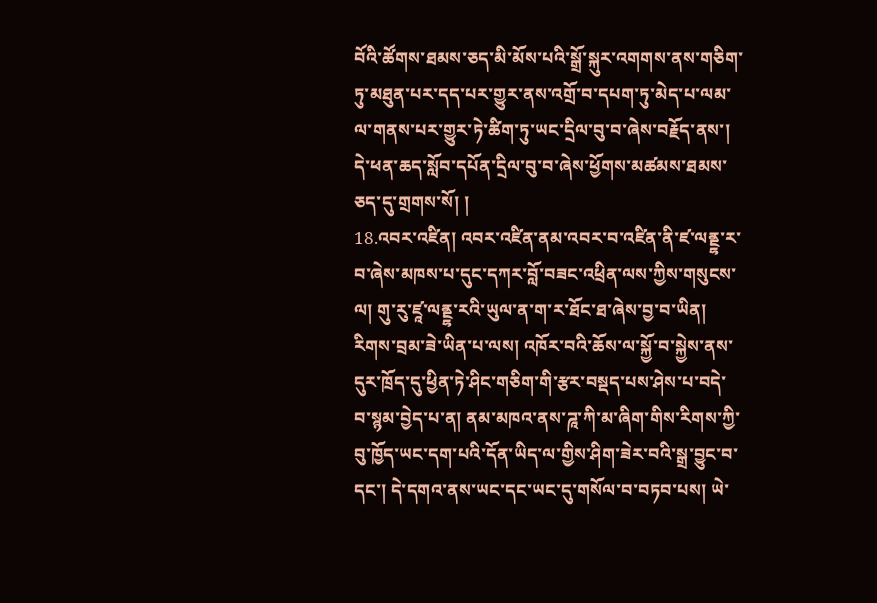བོའི་ཚོགས་ཐམས་ཅད་མི་མོས་པའི་སྒྲོ་སྐུར་འགགས་ནས་གཅིག་ཏུ་མཐུན་པར་དད་པར་གྱུར་ནས་འགྲོ་བ་དཔག་ཏུ་མེད་པ་ལམ་ལ་གནས་པར་གྱུར་ཏེ་ཚིག་ཏུ་ཡང་དྲིལ་བུ་བ་ཞེས་བརྗོད་ནས་། དེ་ཕན་ཆད་སློབ་དཔོན་དྲིལ་བུ་བ་ཞེས་ཕྱོགས་མཚམས་ཐམས་ཅད་དུ་གྲགས་སོ། །
18.འབར་འཛིན། འབར་འཛིན་ནམ་འབར་བ་འཛིན་ནི་ཛ་ལནྔྷ་ར་བ་ཞེས་མཁས་པ་དུང་དཀར་བློ་བཟང་འཕྲིན་ལས་ཀྱིས་གསུངས་ལ། གུ་རུ་ཛཱ་ལནྔྷ་རའི་ཡུལ་ན་ག་ར་ཐོང་ཐ་ཞེས་བྱ་བ་ཡིན། རིགས་བྲམ་ཟེ་ཡིན་པ་ལས། འཁོར་བའི་ཆོས་ལ་སྐྱོ་བ་སྐྱེས་ནས་དུར་ཁྲོད་དུ་ཕྱིན་ཏེ་ཤིང་གཅིག་གི་རྩར་བསྡད་པས་ཤེས་པ་བདེ་བ་སྙམ་བྱེད་པ་ན། ནམ་མཁའ་ནས་ཌཱ་ཀི་མ་ཞིག་གིས་རིགས་ཀྱི་བུ་ཁྱོད་ཡང་དག་པའི་དོན་ཡིད་ལ་གྱིས་ཤིག་ཟེར་བའི་སྒྲ་བྱུང་བ་དང་། དེ་དགའ་ནས་ཡང་དང་ཡང་དུ་གསོལ་བ་བཏབ་པས། ཡེ་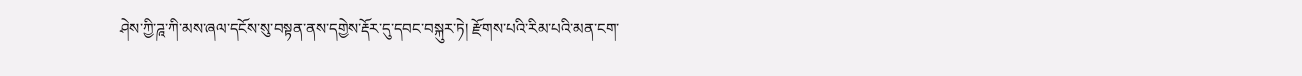ཤེས་ཀྱི་ཌཱ་ཀི་མས་ཞལ་དངོས་སུ་བསྟན་ནས་དགྱེས་རྡོར་དུ་དབང་བསྐུར་ཏེ། རྫོགས་པའི་རིམ་པའི་མན་ངག་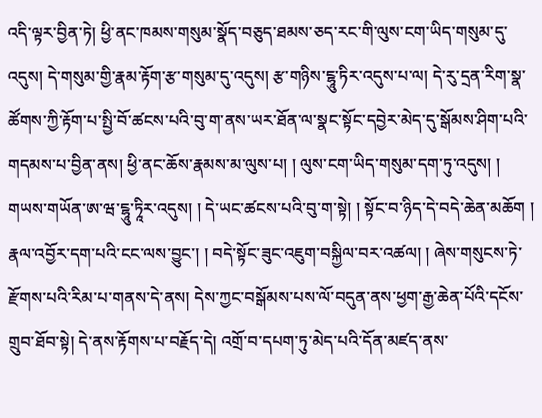འདི་ལྟར་བྱིན་ཏེ། ཕྱི་ནང་ཁམས་གསུམ་སྣོད་བཅུད་ཐམས་ཅད་རང་གི་ལུས་ངག་ཡིད་གསུམ་དུ་འདུས། དེ་གསུམ་གྱི་རྣམ་རྟོག་རྩ་གསུམ་དུ་འདུས། རྩ་གཉིས་ངྷཱུ་ཏིར་འདུས་པ་ལ། དེ་རུ་དྲན་རིག་སྣ་ཚོགས་ཀྱི་རྟོག་པ་སྤྱི་བོ་ཚངས་པའི་བུ་ག་ནས་ཡར་ཐོན་ལ་སྣང་སྟོང་དབྱེར་མེད་དུ་སྒོམས་ཤིག་པའི་གདམས་པ་བྱིན་ནས། ཕྱི་ནང་ཆོས་རྣམས་མ་ལུས་པ། ། ལུས་ངག་ཡིད་གསུམ་དག་ཏུ་འདུས། ། གཡས་གཡོན་ཨ་ཝ་ངྷཱུ་ཏཱིར་འདུས། ། དེ་ཡང་ཚངས་པའི་བུ་ག་སྟེ། ། སྟོང་བ་ཉིད་དེ་བདེ་ཆེན་མཆོག ། རྣལ་འབྱོར་དག་པའི་ངང་ལས་བྱུང་། ། བདེ་སྟོང་ཟུང་འཇུག་བསྐྱིལ་བར་འཚལ། ། ཞེས་གསུངས་ཏེ་རྫོགས་པའི་རིམ་པ་གནས་དེ་ནས། དེས་ཀྱང་བསྒོམས་པས་ལོ་བདུན་ནས་ཕྱག་རྒྱ་ཆེན་པོའི་དངོས་གྲུབ་ཐོབ་སྟེ། དེ་ནས་རྟོགས་པ་བརྗོད་དེ། འགྲོ་བ་དཔག་ཏུ་མེད་པའི་དོན་མཛད་ནས་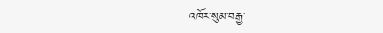འཁོར་སུམ་བརྒྱ་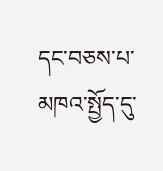དང་བཅས་པ་མཁའ་སྤྱོད་དུ་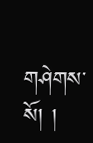གཤེགས་སོ། །